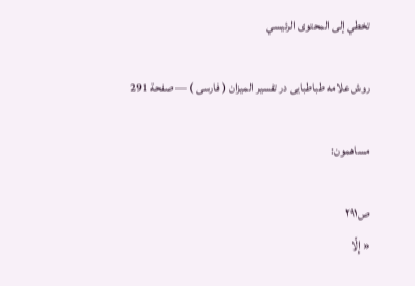تخطي إلى المحتوى الرئيسي

روش علامه طباطبايى در تفسير الميزان ( فارسى ) — صفحة 291

مساهمون:

ص٢٩١
« إِلَّا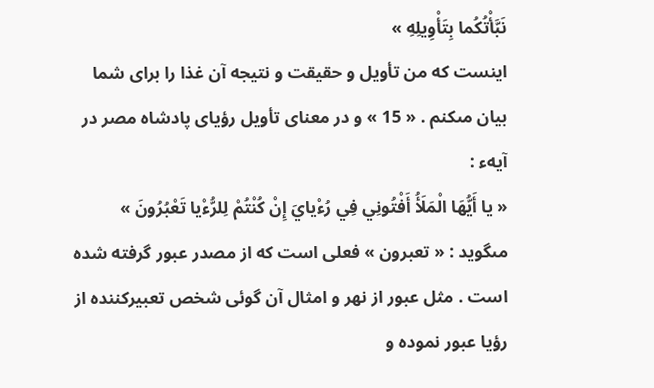نَبَّأْتُكُما بِتَأْوِيلِهِ »
اينست كه من تأويل و حقيقت و نتيجه آن غذا را براى شما بيان مىكنم . « 15 » و در معناى تأويل رؤياى پادشاه مصر در آيهء :
« يا أَيُّهَا الْمَلَأُ أَفْتُونِي فِي رُءْيايَ إِنْ كُنْتُمْ لِلرُّءْيا تَعْبُرُونَ »
مىگويد : « تعبرون » فعلى است كه از مصدر عبور گرفته شده است . مثل عبور از نهر و امثال آن گوئى شخص تعبيركننده از رؤيا عبور نموده و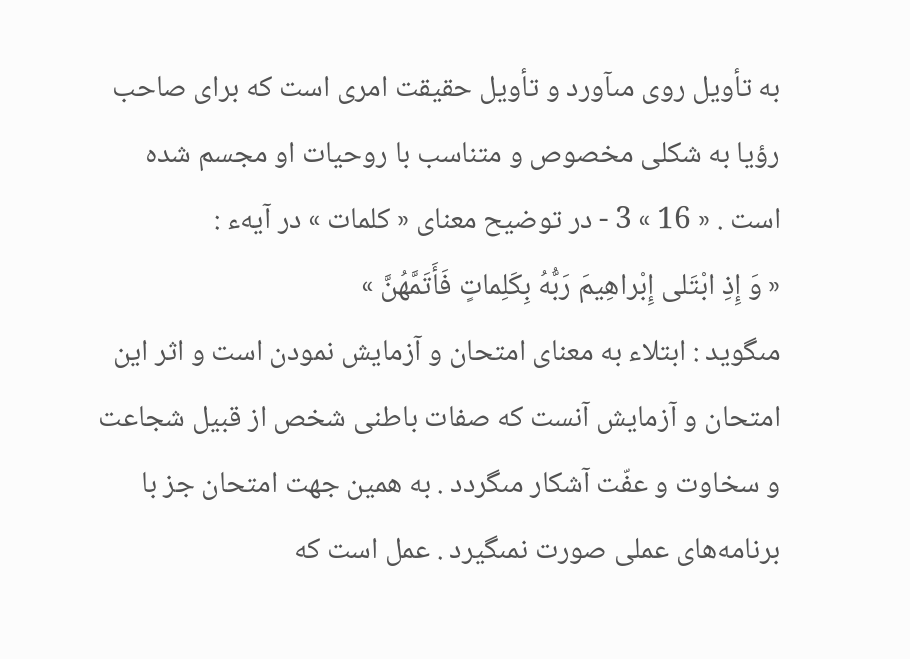به تأويل روى مىآورد و تأويل حقيقت امرى است كه براى صاحب رؤيا به شكلى مخصوص و متناسب با روحيات او مجسم شده است . « 16 » 3 - در توضيح معناى « كلمات » در آيهء :
« وَ إِذِ ابْتَلى إِبْراهِيمَ رَبُّهُ بِكَلِماتٍ فَأَتَمَّهُنَّ »
مىگويد : ابتلاء به معناى امتحان و آزمايش نمودن است و اثر اين امتحان و آزمايش آنست كه صفات باطنى شخص از قبيل شجاعت و سخاوت و عفّت آشكار مىگردد . به همين جهت امتحان جز با برنامه‌هاى عملى صورت نمىگيرد . عمل است كه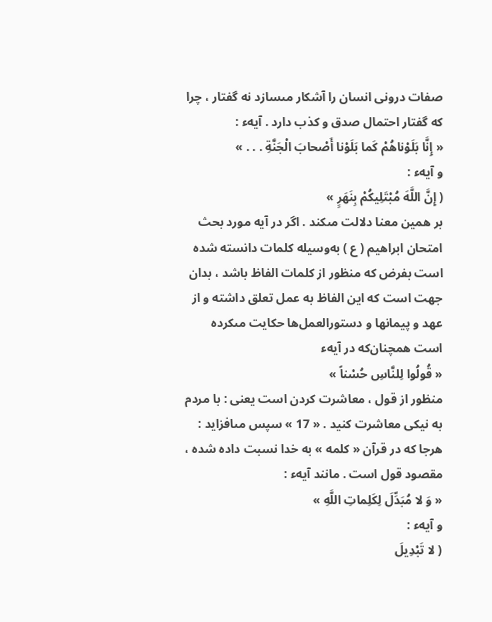صفات درونى انسان را آشكار مىسازد نه گفتار ، چرا كه گفتار احتمال صدق و كذب دارد . آيهء :
« إِنَّا بَلَوْناهُمْ كَما بَلَوْنا أَصْحابَ الْجَنَّةِ . . . »
و آيهء :
( إِنَّ اللَّهَ مُبْتَلِيكُمْ بِنَهَرٍ »
بر همين معنا دلالت مىكند . اگر در آيه مورد بحث امتحان ابراهيم ( ع ) به‌وسيله كلمات دانسته شده است بفرض كه منظور از كلمات الفاظ باشد ، بدان جهت است كه اين الفاظ به عمل تعلق داشته و از عهد و پيمانها و دستورالعمل‌ها حكايت مىكرده است همچنان‌كه در آيهء
« قُولُوا لِلنَّاسِ حُسْناً »
منظور از قول ، معاشرت كردن است يعنى : با مردم به نيكى معاشرت كنيد . « 17 » سپس مىافزايد : هرجا كه در قرآن « كلمه » به خدا نسبت داده شده ، مقصود قول است . مانند آيهء :
« وَ لا مُبَدِّلَ لِكَلِماتِ اللَّهِ »
و آيهء :
( لا تَبْدِيلَ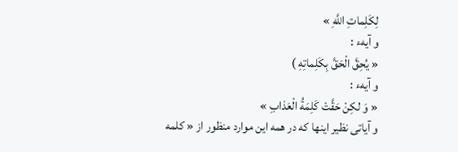لِكَلِماتِ اللَّهِ »
و آيهء :
« يُحِقَّ الْحَقَّ بِكَلِماتِهِ )
و آيهء :
« وَ لكِنْ حَقَّتْ كَلِمَةُ الْعَذابِ »
و آياتى نظير اينها كه در همه اين موارد منظور از « كلمه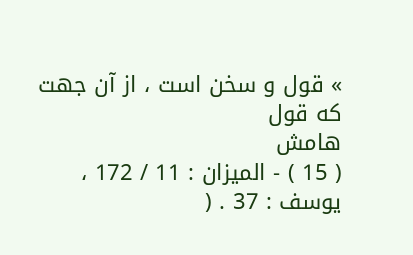» قول و سخن است ، از آن جهت كه قول
هامش
( 15 ) - الميزان : 11 / 172 ، يوسف : 37 . (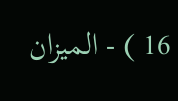16 ) - الميزان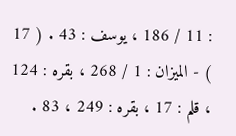: 11 / 186 ، يوسف : 43 . ( 17 ) - الميزان : 1 / 268 ، بقره : 124 ، قلم : 17 ، بقره : 249 ، 83 .